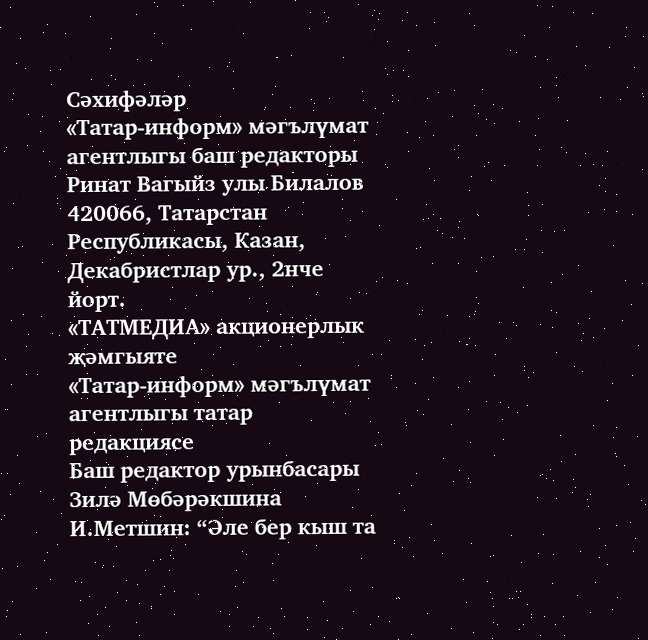Сәхифәләр
«Татар-информ» мәгълүмат агентлыгы баш редакторы
Ринат Вагыйз улы Билалов
420066, Татарстан Республикасы, Казан, Декабристлар ур., 2нче йорт.
«ТАТМЕДИА» акционерлык җәмгыяте
«Татар-информ» мәгълүмат агентлыгы татар редакциясе
Баш редактор урынбасары
Зилә Мөбәрәкшина
И.Метшин: “Әле бер кыш та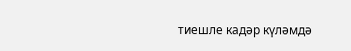тиешле кадәр күләмдә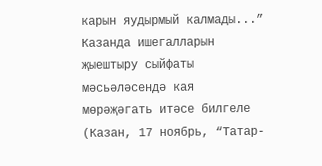карын яудырмый калмады...”
Казанда ишегалларын җыештыру сыйфаты мәсьәләсендә кая мөрәҗәгать итәсе билгеле
(Казан, 17 ноябрь, “Татар-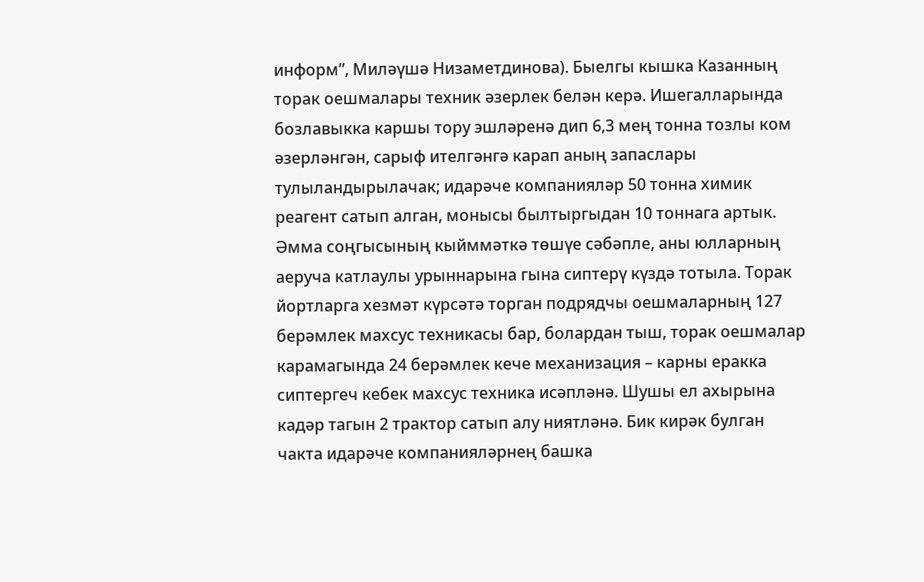информ”, Миләүшә Низаметдинова). Быелгы кышка Казанның торак оешмалары техник әзерлек белән керә. Ишегалларында бозлавыкка каршы тору эшләренә дип 6,3 мең тонна тозлы ком әзерләнгән, сарыф ителгәнгә карап аның запаслары тулыландырылачак; идарәче компанияләр 50 тонна химик реагент сатып алган, монысы былтыргыдан 10 тоннага артык. Әмма соңгысының кыйммәткә төшүе сәбәпле, аны юлларның аеруча катлаулы урыннарына гына сиптерү күздә тотыла. Торак йортларга хезмәт күрсәтә торган подрядчы оешмаларның 127 берәмлек махсус техникасы бар, болардан тыш, торак оешмалар карамагында 24 берәмлек кече механизация – карны еракка сиптергеч кебек махсус техника исәпләнә. Шушы ел ахырына кадәр тагын 2 трактор сатып алу ниятләнә. Бик кирәк булган чакта идарәче компанияләрнең башка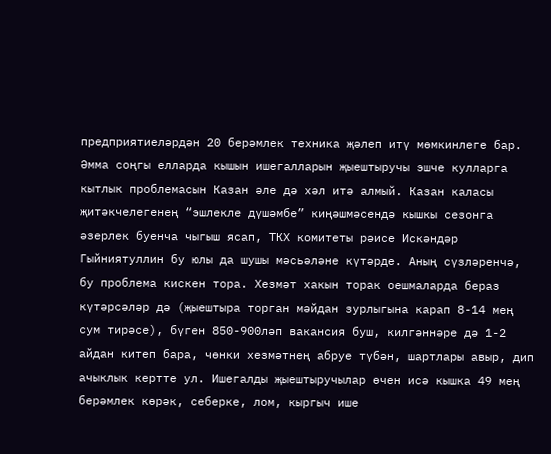предприятиеләрдән 20 берәмлек техника җәлеп итү мөмкинлеге бар.
Әмма соңгы елларда кышын ишегалларын җыештыручы эшче кулларга кытлык проблемасын Казан әле дә хәл итә алмый. Казан каласы җитәкчелегенең “эшлекле дүшәмбе” киңәшмәсендә кышкы сезонга әзерлек буенча чыгыш ясап, ТКХ комитеты рәисе Искәндәр Гыйниятуллин бу юлы да шушы мәсьәләне күтәрде. Аның сүзләренчә, бу проблема кискен тора. Хезмәт хакын торак оешмаларда бераз күтәрсәләр дә (җыештыра торган мәйдан зурлыгына карап 8-14 мең сум тирәсе), бүген 850-900ләп вакансия буш, килгәннәре дә 1-2 айдан китеп бара, чөнки хезмәтнең абруе түбән, шартлары авыр, дип ачыклык кертте ул. Ишегалды җыештыручылар өчен исә кышка 49 мең берәмлек көрәк, себерке, лом, кыргыч ише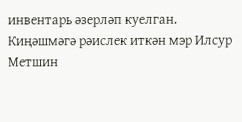инвентарь әзерләп куелган.
Киңәшмәгә рәислек иткән мэр Илсур Метшин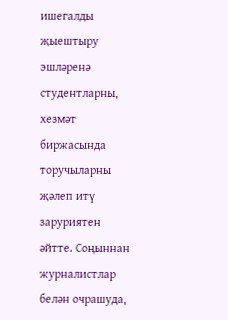ишегалды җыештыру эшләренә студентларны, хезмәт биржасында торучыларны җәлеп итү заруриятен әйтте. Соңыннан журналистлар белән очрашуда,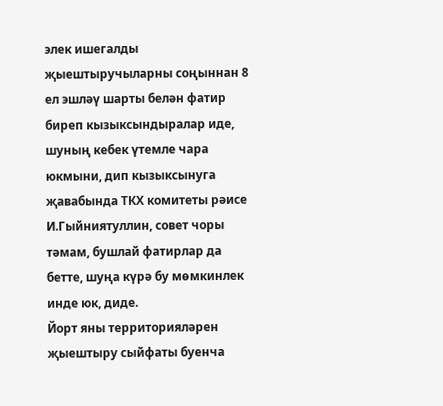элек ишегалды җыештыручыларны соңыннан 8 ел эшләү шарты белән фатир биреп кызыксындыралар иде, шуның кебек үтемле чара юкмыни, дип кызыксынуга җавабында ТКХ комитеты рәисе И.Гыйниятуллин, совет чоры тәмам, бушлай фатирлар да бетте, шуңа күрә бу мөмкинлек инде юк, диде.
Йорт яны территорияләрен җыештыру сыйфаты буенча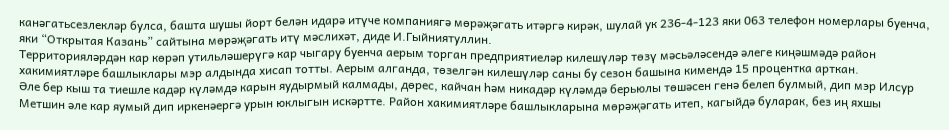канәгатьсезлекләр булса, башта шушы йорт белән идарә итүче компаниягә мөрәҗәгать итәргә кирәк, шулай ук 236-4-123 яки 063 телефон номерлары буенча, яки “Открытая Казань” сайтына мөрәҗәгать итү мәслихәт, диде И.Гыйниятуллин.
Территорияләрдән кар көрәп утильләшерүгә кар чыгару буенча аерым торган предприятиеләр килешүләр төзү мәсьәләсендә әлеге киңәшмәдә район хакимиятләре башлыклары мэр алдында хисап тотты. Аерым алганда, төзелгән килешүләр саны бу сезон башына кимендә 15 процентка арткан.
Әле бер кыш та тиешле кадәр күләмдә карын яудырмый калмады, дөрес, кайчан һәм никадәр күләмдә берьюлы төшәсен генә белеп булмый, дип мэр Илсур Метшин әле кар яумый дип иркенәергә урын юклыгын искәртте. Район хакимиятләре башлыкларына мөрәҗәгать итеп, кагыйдә буларак, без иң яхшы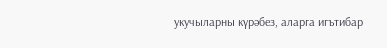укучыларны күрәбез, аларга игътибар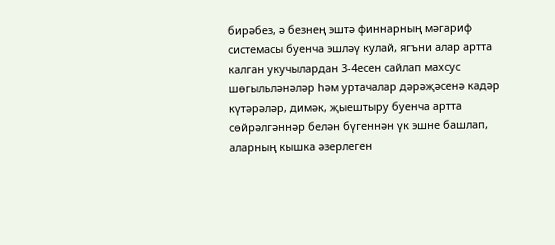бирәбез, ә безнең эштә финнарның мәгариф системасы буенча эшләү кулай, ягъни алар артта калган укучылардан 3-4есен сайлап махсус шөгыльләнәләр һәм уртачалар дәрәҗәсенә кадәр күтәрәләр, димәк, җыештыру буенча артта сөйрәлгәннәр белән бүгеннән үк эшне башлап, аларның кышка әзерлеген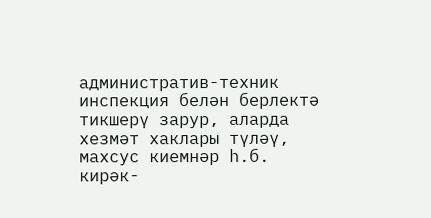административ-техник инспекция белән берлектә тикшерү зарур, аларда хезмәт хаклары түләү, махсус киемнәр һ.б. кирәк-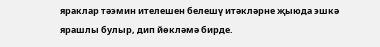яраклар тәэмин ителешен белешү итәкләрне җыюда эшкә ярашлы булыр, дип йөкләмә бирде.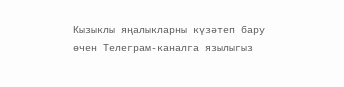Кызыклы яңалыкларны күзәтеп бару өчен Телеграм-каналга язылыгыз